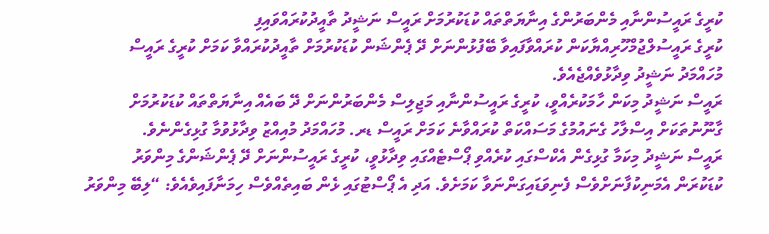ކުރީގެ ރައީސުންނާއި މެންބަރުންގެ އިނާޔަތްތައް ކުޑަކުރުމަށް ރައީސް ނަޝީދު ތާއީދުކުރައްވައިފި
ކުރީގެ ރައީސުލްޖުމްހޫރިއްޔާކަން ކުރައްވާފައިވާ ބޭފުޅުންނަށް ދޭ ޕެންޝަން ކުޑަކުރުމަށް ތާއީދުކުރައްވާ ކަމަށް ކުރީގެ ރައީސް މުހައްމަދު ނަޝީދު ވިދާޅުވެއްޖެއެވެ.
ރައީސް ނަޝީދު މިކަން ހާމަކުރެއްވީ، ކުރީގެ ރައީސުންނާއި މަޖިލިސް މެންބަރުންނަށް ދޭ ބައެއް އިނާޔަތްތައް ކުޑަކުރުމަށް ގާނޫނުތަކަށް އިސްލާހު ގެނައުމުގެ މަސައްކަތް ކުރައްވާނެ ކަމަށް ރައީސް ޑރ. މުހައްމަދު މުއިއްޒު ވިދާޅުވުމާ ގުޅިގެންނެވެ.
ރައީސް ނަޝީދު މިކަމާ ގުޅިގެން އެކްސްގައި ކުރެއްވި ޕޯސްޓެއްގައި ވިދާޅުވީ، ކުރީގެ ރައީސުންނަށް ދޭ ޕެންޝަންގެ މިންވަރު ކުޑަކުރަން އެމަނިކުފާނަށްވެސް ފެނިވަޑައިގަންނަވާ ކަމަށެވެ. އަދި އެ ޕޯސްޓުގައި ޅެން ބައިތެއްވެސް ހިމަނާފައިވެއެވެ: “ލިބޭ މިންވަރު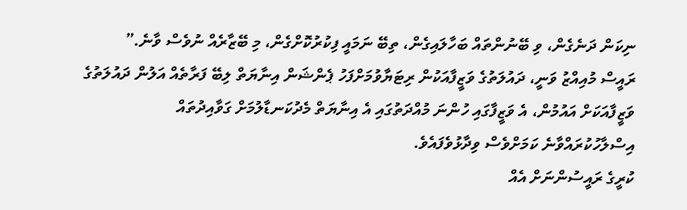ނިކަން ދަނެގެން، ވި ބޭނުންތައް ބަހާލައިގެން، ތިބޭ ނަމައީ ފިކުރުކޮށްގެން، މި ބޭޒާރެއް ނުވެސް ވާނެ.”
ރައީސް މުއިއްޒު ވަނީ، ދައުލަތުގެ ވަޒީފާއަކުން ރިޓަޔާވުމަށްފަހު ޕެންޝަން އިނާޔަތް ލިބޭ ފަރާތެއް އަލުން ދައުލަތުގެ ވަޒީފާއަކަށް އައުމުން، އެ ވަޒީފާގައި ހުންނަ މުއްދަތުގައި އެ އިނާޔަތް މެދުކަނޑާލުމަށް ގަވާއިދުތައް އިސްލާހުކުރައްވާނެ ކަމަށްވެސް ވިދާޅުވެފައެވެ.
ކުރީގެ ރައީސުންނަށް އެއް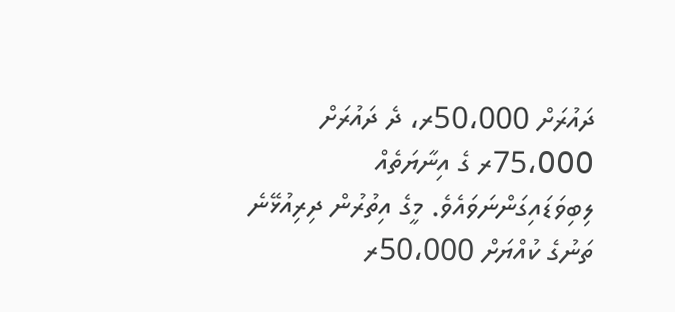ދައުރަށް 50،000ރ، ދެ ދައުރަށް 75،000ރ ގެ އިނާޔަތެއް ލިބިވަޑައިގަންނަވައެވެ. މީގެ އިތުރުން ދިރިއުޅޭނެ ތަނުގެ ކުއްޔަށް 50،000ރ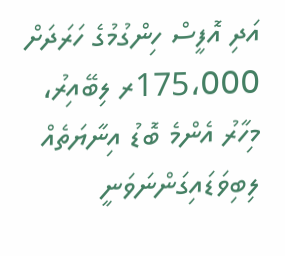އަދި އޮފީސް ހިންގުމުގެ ހަރަދަށް 175،000ރ ލިބޭއިރު، މިހާރު އެންމެ ބޮޑު އިނާޔަތެއް ލިބިވަޑައިގަންނަވަނީ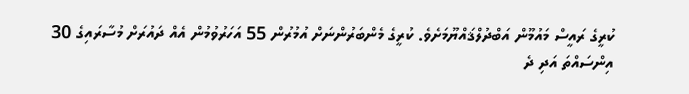ކުރީގެ ރައީސް މައުމޫން އަބްދުލްޤައްޔޫމަށެވެ. ކުރީގެ މެންބަރުންނަށް އުމުރުން 55 އަހަރުވުމުން އެއް ދައުރަށް މުސާރައިގެ 30 އިންސައްތަ އަދި ދެ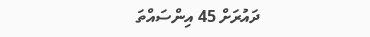ދައުރަށް 45 އިންސައްތަ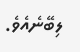ލިބޭނެއެވެ.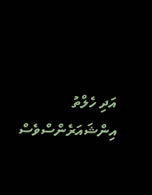އަދި ހެލްތު އިންޝައަރެންސްވެސް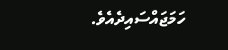ހަމަޖައްސައިދެއެވެ.